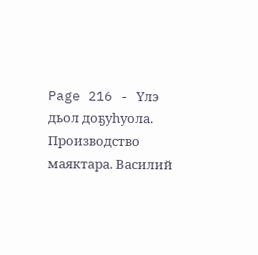Page 216 - Үлэ дьол доҕуһуола. Производство маяктара. Василий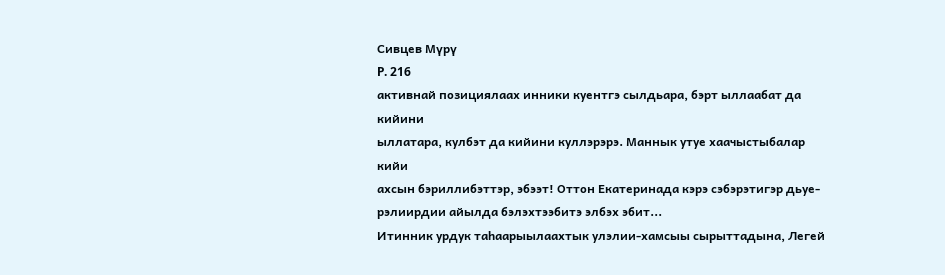Сивцев Мүрү
P. 216
активнай позициялаах инники куентгэ сылдьара, бэрт ыллаабат да кийини
ыллатара, кулбэт да кийини куллэрэрэ. Маннык утуе хаачыстыбалар кийи
ахсын бэриллибэттэр, эбээт! Оттон Екатеринада кэрэ сэбэрэтигэр дьуе-
рэлиирдии айылда бэлэхтээбитэ элбэх эбит...
Итинник урдук таhаарыылаахтык улэлии-хамсыы сырыттадына, Легей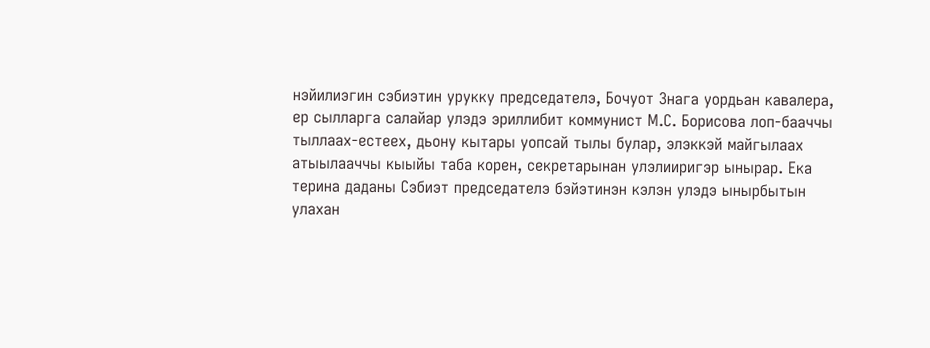нэйилиэгин сэбиэтин урукку председателэ, Бочуот Знага уордьан кавалера,
ер сылларга салайар улэдэ эриллибит коммунист М.С. Борисова лоп-бааччы
тыллаах-естеех, дьону кытары уопсай тылы булар, элэккэй майгылаах
атыылааччы кыыйы таба корен, секретарынан улэлииригэр ынырар. Ека
терина даданы Сэбиэт председателэ бэйэтинэн кэлэн улэдэ ынырбытын
улахан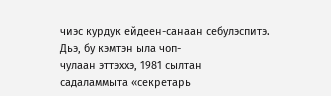чиэс курдук ейдеен-санаан себулэспитэ. Дьэ, бу кэмтэн ыла чоп-
чулаан эттэххэ, 1981 сылтан садаламмыта «секретарь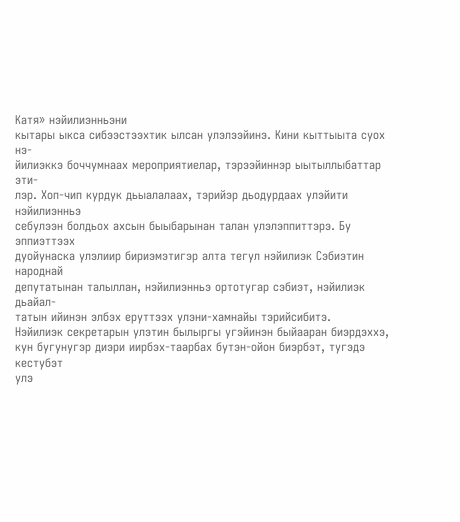Катя» нэйилиэнньэни
кытары ыкса сибээстээхтик ылсан улэлээйинэ. Кини кыттыыта суох нэ-
йилиэккэ боччумнаах мероприятиелар, тэрээйиннэр ыытыллыбаттар эти-
лэр. Хоп-чип курдук дьыалалаах, тэрийэр дьодурдаах улэйити нэйилиэнньэ
себулээн болдьох ахсын быыбарынан талан улэлэппиттэрэ. Бу эппиэттээх
дуойунаска улэлиир бириэмэтигэр алта тегул нэйилиэк Сэбиэтин народнай
депутатынан талыллан, нэйилиэнньэ ортотугар сэбиэт, нэйилиэк дьайал-
татын ийинэн элбэх еруттээх улэни-хамнайы тэрийсибитэ.
Нэйилиэк секретарын улэтин былыргы угэйинэн быйааран биэрдэххэ,
кун бугунугэр диэри иирбэх-таарбах бутэн-ойон биэрбэт, тугэдэ кестубэт
улэ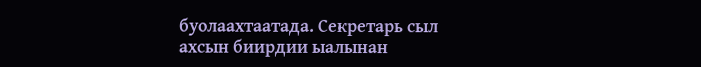буолаахтаатада. Секретарь сыл ахсын биирдии ыалынан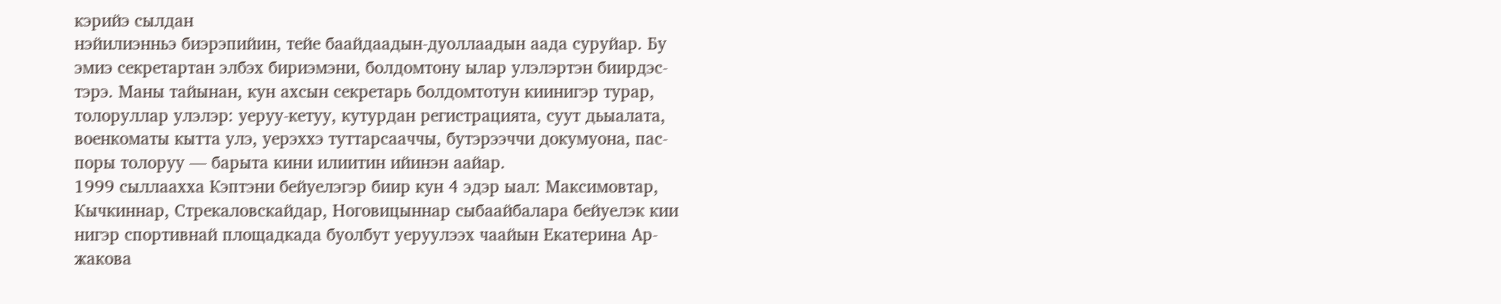кэрийэ сылдан
нэйилиэнньэ биэрэпийин, тейе баайдаадын-дуоллаадын аада суруйар. Бу
эмиэ секретартан элбэх бириэмэни, болдомтону ылар улэлэртэн биирдэс-
тэрэ. Маны тайынан, кун ахсын секретарь болдомтотун киинигэр турар,
толоруллар улэлэр: уеруу-кетуу, кутурдан регистрацията, суут дьыалата,
военкоматы кытта улэ, уерэххэ туттарсааччы, бутэрээччи докумуона, пас-
поры толоруу — барыта кини илиитин ийинэн аайар.
1999 сыллаахха Кэптэни бейуелэгэр биир кун 4 эдэр ыал: Максимовтар,
Кычкиннар, Стрекаловскайдар, Ноговицыннар сыбаайбалара бейуелэк кии
нигэр спортивнай площадкада буолбут уеруулээх чаайын Екатерина Ар-
жакова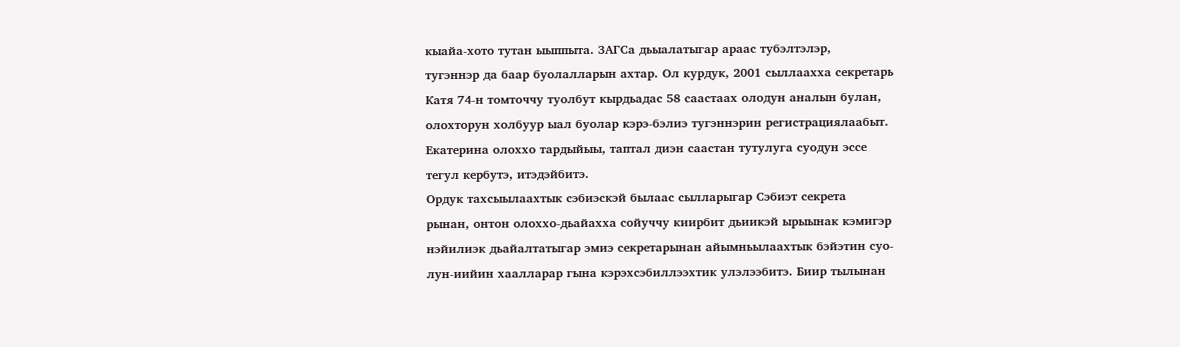кыайа-хото тутан ыыппыта. ЗАГСа дьыалатыгар араас тубэлтэлэр,
тугэннэр да баар буолалларын ахтар. Ол курдук, 2001 сыллаахха секретарь
Катя 74-н томточчу туолбут кырдьадас 58 саастаах олодун аналын булан,
олохторун холбуур ыал буолар кэрэ-бэлиэ тугэннэрин регистрациялаабыт.
Екатерина олоххо тардыйыы, таптал диэн саастан тутулуга суодун эссе
тегул кербутэ, итэдэйбитэ.
Ордук тахсыылаахтык сэбиэскэй былаас сылларыгар Сэбиэт секрета
рынан, онтон олоххо-дьайахха сойуччу киирбит дьиикэй ырыынак кэмигэр
нэйилиэк дьайалтатыгар эмиэ секретарынан айымньылаахтык бэйэтин суо-
лун-иийин хаалларар гына кэрэхсэбиллээхтик улэлээбитэ. Биир тылынан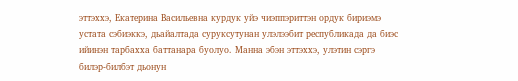эттэххэ, Екатерина Васильевна курдук уйэ чиэппэриттэн ордук бириэмэ
устата сэбиэккэ, дьайалтада суруксутунан улэлээбит республикада да биэс
ийинэн тарбахха баттанара буолуо. Манна эбэн эттэххэ, улэтин сэргэ
билэр-билбэт дьонун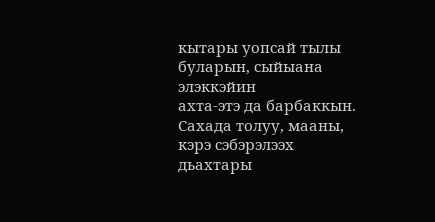кытары уопсай тылы буларын, сыйыана элэккэйин
ахта-этэ да барбаккын. Сахада толуу, мааны, кэрэ сэбэрэлээх дьахтары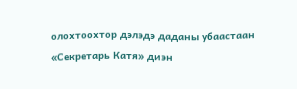олохтоохтор дэлэдэ даданы убаастаан «Секретарь Катя» диэн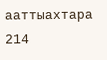ааттыахтара
214